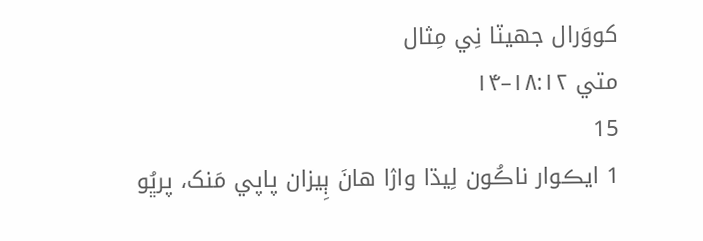کووَرال جھيٽا نِي مِثال
متي ۱۸:۱۲–۱۴
15
1 ايڪوار ناڪُون لِيڌا واۯا هانَ ٻِيزان پاپي مَنک، پرڀُو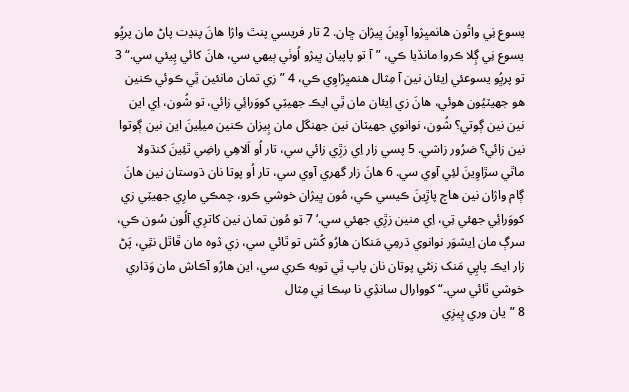يسوع نِي واتُون هانمڀۯوا آوِينَ ڀيۯان ڇان. 2 تار فريسي پنٿ واۯا هانَ پنڍت پاڻ مان پرڀُو يسوع نِي ڳِلا ڪروا مانڏيا ڪي، ”آ تو پاپيان ڀيۯو اُوٺي ٻيهي سي، هانَ کائي پِيئي سي.“ 3 تو پرڀُو يسوعئي اِيئان نين آ مِثال هنمڀۯاوِي ڪي، 4 ”زي تمان مانئين ٿِي ڪوئي ڪنين هو جھيٽيُون ھوئي، هانَ زي اِيئان مان ٿِي ايڪ جهيٽِي کووَرائِي زائي، تو شُون، اِي اين نين نين ڳوتي؟ شُون، نوانوي جهيٽان نين جھنگل مان ٻِيزان ڪنين ميلِينَ اين نين ڳوتوا نين زائي؟ ضرُور زاشي. 5 پسي زار اِي زڙِي زائي سي، تار اُو اَلاهِي راضِي ٿئِينَ کنڌولا ماٿي سڙاوِينَ لئِي آوي سي. 6 هانَ زار گھري آوي سي، تار اُو پوتا نان ڌوستان نين هانَ ڳام واۯان نين هاڄ پاڙِينَ ڪيسي ڪي، مُون ڀيۯان خوشي ڪرو، چمڪي مارِي جهيٽِي زي کووَرائِي جهئي تِي، اِي منين زڙِي جهئي سي.‘ 7 تو مُون تمان نين کاترِي آلُون سُون ڪي، سرڳ مان اِيشوَر نوانوي ڌرمِي مَنکان هارُو کُش تو ٿائي سي، زي ۮوه مان ڦاٿل نٿِي، پَڻ زار ايڪ پاپِي مَنک زنڻي پوتان نان پاپ ٿِي توبه ڪري سي، اين هارُو آڪاش مان وَڌاري خوشي ٿائي سي۔“کووارال سانۮِي نا سِڪا نِي مِثال
8 ”يان وري ٻِيزِي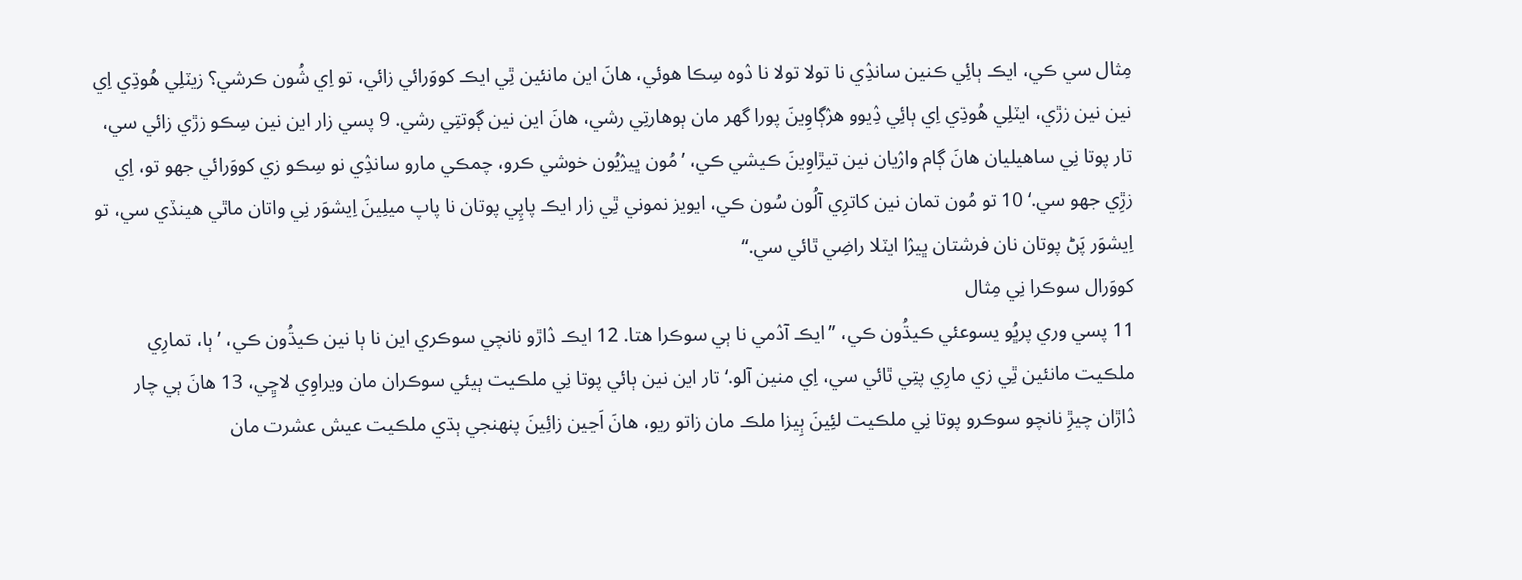مِثال سي ڪي، ايڪ ٻائِي ڪنين سانۮِي نا تولا تولا نا ۮوه سِڪا ھوئي، هانَ اين مانئين ٿِي ايڪ کووَرائي زائي، تو اِي شُون ڪرشي؟ زيٽلِي هُوڌِي اِي نين نين زڙي، ايٽلِي هُوڌِي اِي ٻائِي ۮِيوو هۯڳاوِينَ پورا گھر مان ٻوهارتِي رشي، هانَ اين نين ڳوتتِي رشي. 9 پسي زار اين نين سِڪو زڙي زائي سي، تار پوتا نِي ساهيليان هانَ ڳام واۯيان نين تيڙاوِينَ ڪيشي ڪي، ’مُون ڀيۯيُون خوشي ڪرو، چمڪي مارو سانۮِي نو سِڪو زي کووَرائي جھو تو، اِي زڙِي جھو سي.‘ 10 تو مُون تمان نين کاترِي آلُون سُون ڪي، ايويز نموني ٿِي زار ايڪ پاپِي پوتان نا پاپ ميلِينَ اِيشوَر نِي واتان ماٿي هينڏي سي، تو اِيشوَر پَڻ پوتان نان فرشتان ڀيۯا ايٽلا راضِي ٿائي سي.“
کووَرال سوڪرا نِي مِثال
11 پسي وري پرڀُو يسوعئي ڪيڌُون ڪي، ”ايڪ آۮمي نا ٻي سوڪرا ھتا. 12 ايڪ ۮاڙو نانچي سوڪري اين نا ٻا نين ڪيڌُون ڪي، ’ٻا، تمارِي ملڪيت مانئين ٿِي زي مارِي پتِي ٿائي سي، اِي منين آلو.‘ تار اين نين ٻائي پوتا نِي ملڪيت ٻيئي سوڪران مان ويراوِي لاڇِي، 13 هانَ ٻي چار ۮاڙان چيڙِ نانچو سوڪرو پوتا نِي ملڪيت لئِينَ ٻِيزا ملڪ مان زاتو ريو، هانَ اَڃين زائِينَ پنهنجي ٻڌي ملڪيت عيش عشرت مان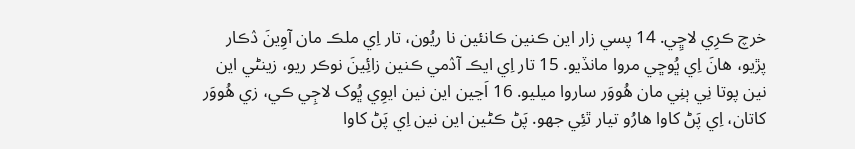خرچ ڪرِي لاڇِي. 14 پسي زار اين ڪنين ڪانئين نا ريُون، تار اِي ملڪ مان آوِينَ ۮڪار پڙيو، هانَ اِي ڀُوڇي مروا مانڏيو. 15 تار اِي ايڪ آۮمي ڪنين زائِينَ نوڪر ريو، زينڻي اين نين پوتا نِي ٻنِي مان هُووَر ساروا ميليو. 16 اَڃين اين نين ايوِي ڀُوک لاڄِي ڪي، زي هُووَر کاتان، اِي پَڻ کاوا هارُو تيار ٿئِي جھو. پَڻ ڪڻين اين نين اِي پَڻ کاوا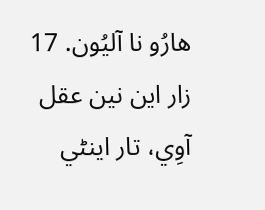هارُو نا آليُون. 17 زار اين نين عقل آوِي، تار اينڻي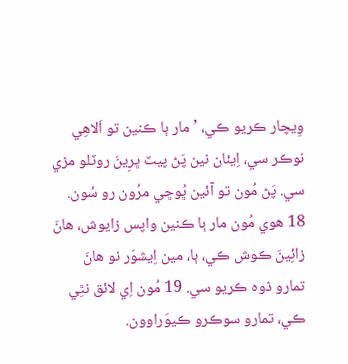وِيچار ڪريو ڪي، ’مار ٻا ڪنين تو اَلاهِي نوڪر سي، اِيئان نين پَڻ پيٽ ڀرِينَ روٽلو مۯي سي. پَڻ مُون تو آئين ڀُوڇي مرُون رو سُون. 18 ھوي مُون مار ٻا ڪنين واپس زايوش، هانَ زائِينَ ڪوش ڪي، ٻا، مين اِيشوَر نو هانَ تمارو ۮوه ڪريو سي. 19 مُون اِي لائق نٿِي ڪي، تمارو سوڪرو ڪيوَراوون.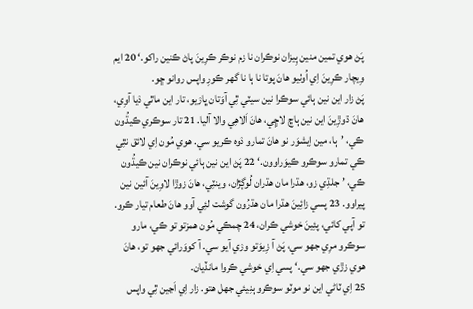پَڻ ھوي تمين منين ٻِيزان نوڪران نا زم نوڪر ڪرِينَ پاڻ ڪنين راکو.‘ 20 ايم وِيچار ڪرِينَ اِي اُوٺيو هانَ پوتا نا ٻا نا گھر ڪورِ واپس روانو ڇو.
پَڻ زار اين نين ٻائي سوڪرا نين سيٽي ٿِي آوَتان ڀاۯيو، تار اين ماٿي ۮيا آوِي، هانَ ڌوڙِينَ اين نين ٻاڇ لاڇِي، هانَ اَلاهِي والا آليا. 21 تار سوڪري ڪيڌُون ڪي، ’ٻا، مين اِيشوَر نو هانَ تمارو ۮوه ڪريو سي. ھوي مُون اِي لائق نٿِي ڪي تمارو سوڪرو ڪيوَراوون.‘ 22 پَڻ اين نين ٻائي نوڪران نين ڪيڌُون ڪي، ’جلڌِي زو، هڌرا مان هڌران لُوڳڙان، وينٽِي، هانَ زوڙا لاوِينَ آئين نين پيراوو. 23 پسي زائِينَ هڌرا مان هڌرُون گوشت لئِي آوو هانَ طعام تيار ڪرو. تو آپي کائي، پئِينَ خوشي ڪران، 24 چمڪي مُون همزتو تو ڪي، مارو سوڪرو مرِي جھو سي، پَڻ آ زِيوَتو وۯي آيو سي. آ کووَرائي جھو تو، هانَ هوي زڙي جھو سي.‘ پسي اِي خوشي ڪروا مانڏيان.
25 اِي ٽاڻي اين نو موٽو سوڪرو ٻنِيئي جھل ھتو. زار اِي اَڃين ٿِي واپس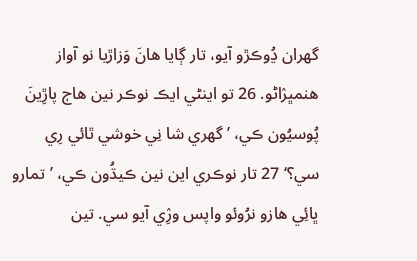گھران ڍُوڪڙو آيو، تار ڳايا هانَ وَزاڙيا نو آواز هنمڀۯاڻو. 26 تو اينڻي ايڪ نوڪر نين هاڄ پاڙِينَ پُوسيُون ڪي، ’گھري شا نِي خوشي ٿائي رِي سي؟‘ 27 تار نوڪري اين نين ڪيڌُون ڪي، ’تمارو ڀائِي هازو نرُوئو واپس وۯِي آيو سي. تين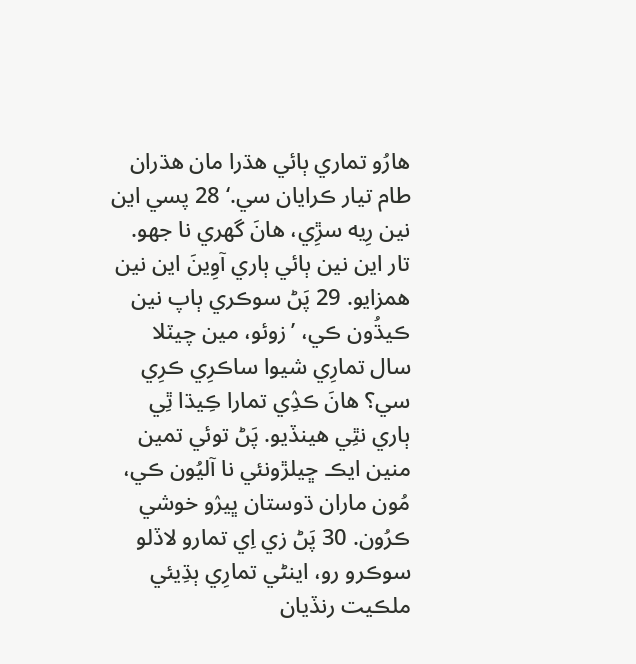هارُو تماري ٻائي هڌرا مان هڌران طام تيار ڪرايان سي.‘ 28 پسي اين نين رِيه سڙِي، هانَ گھري نا جھو. تار اين نين ٻائي ٻاري آوِينَ اين نين همزايو. 29 پَڻ سوڪري ٻاپ نين ڪيڌُون ڪي، ’زوئو، مين چيٽلا سال تمارِي شيوا ساڪرِي ڪرِي سي؟ هانَ ڪۮِي تمارا ڪِيڌا ٿِي ٻاري نٿِي هينڏيو. پَڻ توئي تمين منين ايڪ ڇيلڙونئي نا آليُون ڪي، مُون ماران ڌوستان ڀيۯو خوشي ڪرُون. 30 پَڻ زي اِي تمارو لاڏلو سوڪرو رو، اينڻي تمارِي ٻڌِيئي ملڪيت رنڏيان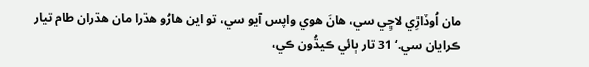مان اُوڏاڙِي لاڇِي سي، هانَ ھوي واپس آيو سي، تو اين هارُو هڌرا مان هڌران طام تيار ڪرايان سي.‘ 31 تار ٻائي ڪيڌُون ڪي،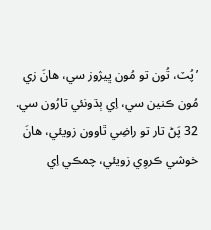’پُٽ، تُون تو مُون ڀيۯوز سي، هانَ زي مُون ڪنين سي، اِي ٻڌونئي تارُون سي. 32 پَڻ تار تو راضِي ٿاوون زويئي، هانَ خوشي ڪروِي زويئي، چمڪي اِي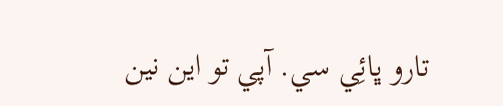تارو ڀائِي سي. آپي تو اين نين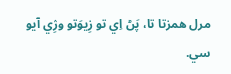مرل همزتا تا، پَڻ اِي تو زِيوَتو وۯِي آيو سي.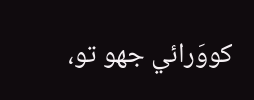کووَرائي جھو تو،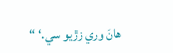هانَ وري زڙيو سي.‘ “